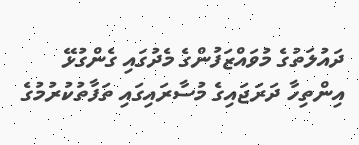ދައުލަތުގެ މުވައްޒަފުންގެ މެދުގައި ގެންގުޅޭ އިންތިހާ ދަރަޖައިގެ މުސާރައިގައި ތަފާތުކުރުމުގެ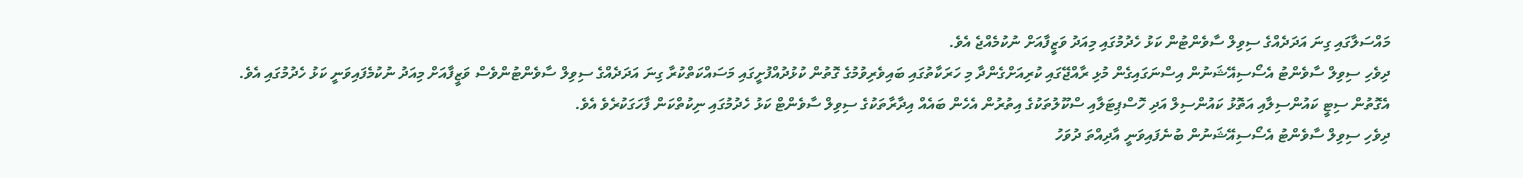މައްސަލާގައި ގިނަ އަދަދެއްގެ ސިވިލް ސާވެންޓުން ކަޅު ހެދުމުގައި މިއަދު ވަޒީފާއަށް ނުކުމެއްޖެ އެވެ.
ދިވެހި ސިވިލް ސާވެންޓު އެސޯސިއޭޝަނުން އިސްނަގައިގެން މުޅި ރާއްޖޭގައި ކުރިއަށްގެންދާ މި ހަރަކާތުގައި ބައިވެރިވުމުގެ ގޮތުން ކުޅުދުއްފުށީގައި މަސައްކަތްކުރާ ގިނަ އަދަދެއްގެ ސިވިލް ސާވެންޓުންވެސް ވަޒީފާއަށް މިއަދު ނުކުމެފައިވަނީ ކަޅު ހެދުމުގައި އެވެ.
އެގޮތުން ސިޓީ ކައުންސިލާއި އަތޮޅު ކައުންސިލް އަދި ހޮސްޕިޓަލާއި ސްކޫލުތަކުގެ އިތުރުން އެހެން ބައެއް އިދާރާތަކުގެ ސިވިލް ސާވެންޓް ކަޅު ހެދުމުގައި ނިކުތްކަން ފާހަގަކުރެވެ އެވެ.
ދިވެހި ސިވިލް ސާވެންޓު އެސޯސިއޭޝަނުން ބުނެފައިވަނީ އާދިއްތަ ދުވަހު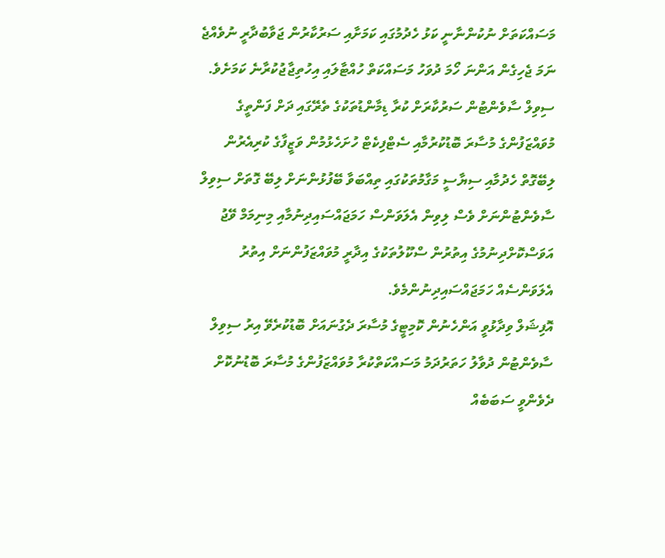މަސައްކަތަށް ނުކުންނާނީ ކަޅު ހެދުމުގައި ކަމަށާއި ސަރުކާރުން ޖަވާބުދާރީ ނުވެއްޖެ ނަމަ ޖެހިގެން އަންނަ ހޯމަ ދުވަހު މަސައްކަތް ހުއްޓާލައި އިހުތިޖާޖުކުރާނެ ކަމަށެވެ.
ސިވިލް ސާވެންޓުން ސަރުކާރަށް ކުރާ ޑިމާންޑުތަކުގެ ތެރޭގައި ދަށް ފަންތީގެ މުވައްޒަފުންގެ މުސާރަ ބޮޑުކުރުމާއި ސެޓްފިކެޓް ހުށަހެޅުމުން ވަޒީފާގެ ކުރިއެރުން ލިބޭގޮތް ހެދުމާއި ސިޔާސީ މަގާމުތަކުގައި ތިއްބަވާ ބޭފުޅުންނަށް ލިބޭ ގޮތަށް ސިވިލް ސާވެންޓުންނަށް ވެސް ލިވިން އެލަވަންސް ހަމަޖައްސައިދިނުމާއި މިނިމަމް ވޭޖު އަވަސްކޮށްދިނުމުގެ އިތުރުން ސްކޫލުތަކުގެ އިދާރީ މުވައްޒަފުންނަށް އިތުރު އެލަވަންސެއް ހަމަޖައްސައިދިނުންމެވެ.
އޮފިޝަލް ވިދާޅުވީ އަންހެނުން ކޮމިޓީގެ މުސާރަ ދެގުނައަށް ބޮޑުކުރެވޭ އިރު ސިވިލް ސާވެންޓުން ދުވާލު ހަތަރުދަމު މަސައްކަތްކުރާ މުވައްޒަފުންގެ މުސާރަ ބޮޑުނުކޮށް ދެވެންވީ ސަބަބެއް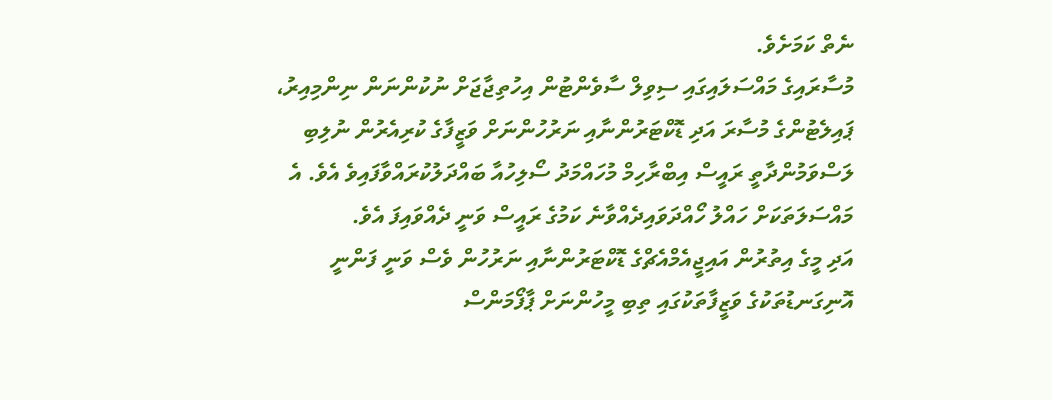ނެތް ކަމަށެވެ.
މުސާރައިގެ މައްސަލައިގައި ސިވިލް ސާވެންޓުން އިހުތިޖާޖަށް ނުކުންނަން ނިންމިއިރު، ޕައިލެޓުންގެ މުސާރަ އަދި ޑޮކްޓަރުންނާއި ނަރުހުންނަށް ވަޒީފާގެ ކުރިއެރުން ނުލިބި ލަސްވަމުންދާތީ ރައީސް އިބްރާހިމް މުހައްމަދު ސޯލިހުއާ ބައްދަލުކުރައްވާފައިވެ އެވެ. އެ މައްސަލަތަކަށް ހައްލު ހޯއްދަވައިދެއްވާނެ ކަމުގެ ރައީސް ވަނީ ދެއްވައިފަ އެވެ.
އަދި މީގެ އިތުރުން އައިޖީއެމްއެޗްގެ ޑޮކްޓަރުންނާއި ނަރުހުން ވެސް ވަނީ ފަންނީ އޮނިގަނޑުތަކުގެ ވަޒީފާތަކުގައި ތިބި މީހުންނަށް ޕާފޯމަންސް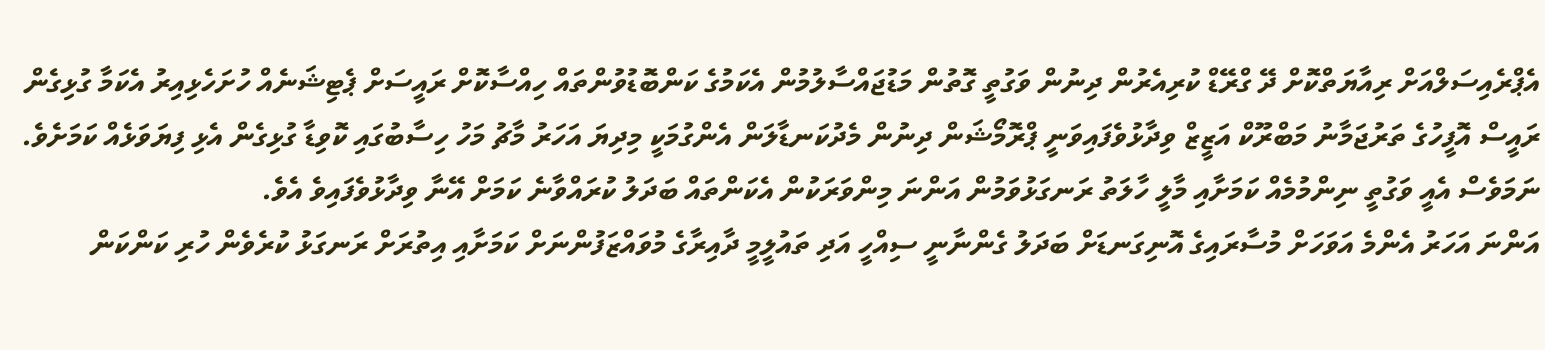އެޕްރެއިސަލްއަށް ރިއާޔަތްކޮށް ދޭ ގްރޭޑް ކުރިއެރުން ދިނުން ވަގުތީ ގޮތުން މަޑުޖައްސާލުމުން އެކަމުގެ ކަންބޮޑުވުންތައް ހިއްސާކޮށް ރައީސަށް ޕެޓިޝަނެއް ހުށަހެޅިއިރު އެކަމާ ގުޅިގެން ރައީސް އޮފީހުގެ ތަރުޖަމާނު މަބްރޫކް އަޒީޒް ވިދާޅުވެފައިވަނީ ޕްރޮމޯޝަން ދިނުން މެދުކަނޑާލަން އެންގުމަކީ މިދިޔަ އަހަރު މާޗު މަހު ހިސާބުގައި ކޮވިޑާ ގުޅިގެން އެޅި ފިޔަވަޅެއް ކަމަށެވެ.
ނަމަވެސް އެއީ ވަގުތީ ނިންމުމެއް ކަމަށާއި މާލީ ހާލަތު ރަނގަޅުވަމުން އަންނަ މިންވަރަކުން އެކަންތައް ބަދަލު ކުރައްވާނެ ކަމަށް އޭނާ ވިދާޅުވެފައިވެ އެވެ.
އަންނަ އަހަރު އެންމެ އަވަހަށް މުސާރައިގެ އޮނިގަނޑަށް ބަދަލު ގެންނާނީ ސިއްހީ އަދި ތައުލީމީ ދާއިރާގެ މުވައްޒަފުންނަށް ކަމަށާއި އިތުރަށް ރަނގަޅު ކުރެވެން ހުރި ކަންކަން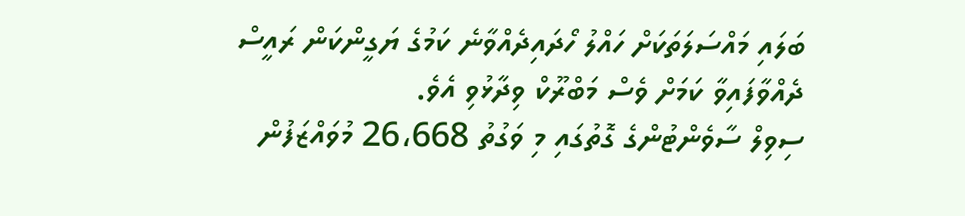ބަލައި މައްސަލަތަކަށް ހައްލު ހޯދައިދެއްވާނެ ކަމުގެ ޔަގީންކަން ރައީސް ދެއްވާފައިވާ ކަމަށް ވެސް މަބްރޫކް ވިދާޅުވި އެވެ.
ސިވިލް ސާވެންޓުންގެ ގޮތުގައި މި ވަގުތު 26،668 މުވައްޒަފުން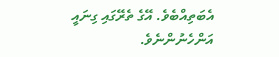އެބަތިއްބެވެ. އޭގެ ތެރޭގައި ގިނައީ އަންހެނުންނެވެ.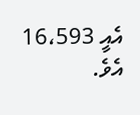އެއީ 16،593 އެވެ.